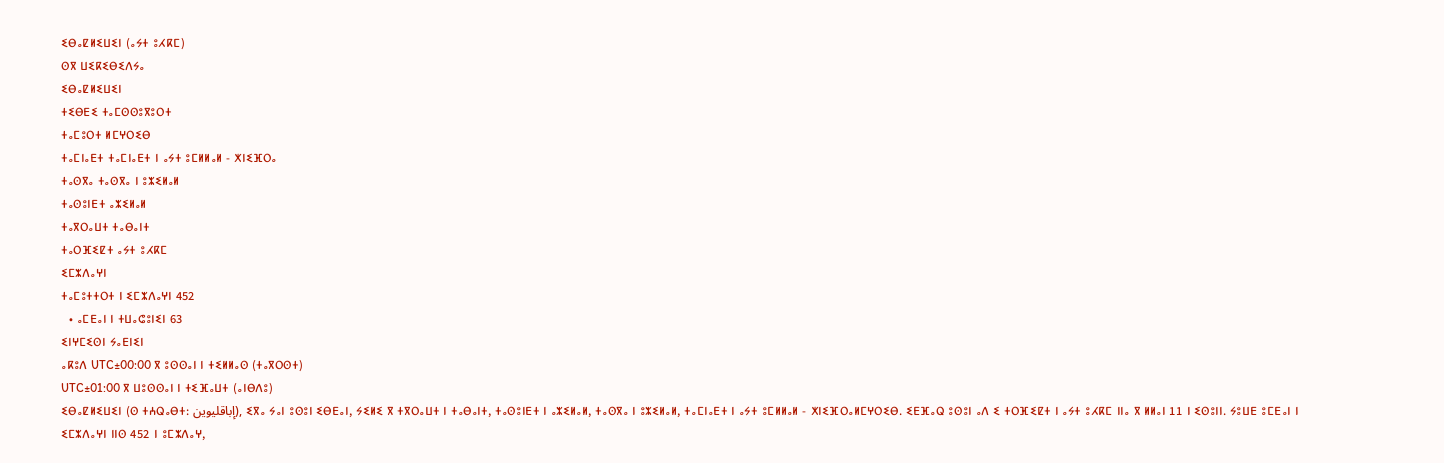ⵉⴱⴰⵇⵍⵉⵡⵉⵏ (ⴰⵢⵜ ⵓⵃⴽⵎ)
ⵙⴳ ⵡⵉⴽⵉⴱⵉⴷⵢⴰ
ⵉⴱⴰⵇⵍⵉⵡⵉⵏ
ⵜⵉⴱⴹⵉ ⵜⴰⵎⵙⵙⵓⴳⵓⵔⵜ
ⵜⴰⵎⵓⵔⵜ ⵍⵎⵖⵔⵉⴱ
ⵜⴰⵎⵏⴰⴹⵜ ⵜⴰⵎⵏⴰⴹⵜ ⵏ ⴰⵢⵜ ⵓⵎⵍⵍⴰⵍ - ⵅⵏⵉⴼⵔⴰ
ⵜⴰⵙⴳⴰ ⵜⴰⵙⴳⴰ ⵏ ⵓⵣⵉⵍⴰⵍ
ⵜⴰⵙⵓⵏⴹⵜ ⴰⵣⵉⵍⴰⵍ
ⵜⴰⴳⵔⴰⵡⵜ ⵜⴰⴱⴰⵏⵜ
ⵜⴰⵔⴼⵉⵇⵜ ⴰⵢⵜ ⵓⵃⴽⵎ
ⵉⵎⵣⴷⴰⵖⵏ
ⵜⴰⵎⵓⵜⵜⵔⵜ ⵏ ⵉⵎⵣⴷⴰⵖⵏ 452
  • ⴰⵎⴹⴰⵏ ⵏ ⵜⵡⴰⵛⵓⵏⵉⵏ 63
ⵉⵏⵖⵎⵉⵙⵏ ⵢⴰⴹⵏⵉⵏ
ⴰⴽⵓⴷ UTC±00:00 ⴳ ⵓⵙⵙⴰⵏ ⵏ ⵜⵉⵍⵍⴰⵙ (ⵜⴰⴳⵔⵙⵜ)
UTC±01:00 ⴳ ⵡⵓⵙⵙⴰⵏ ⵏ ⵜⵉⴼⴰⵡⵜ (ⴰⵏⴱⴷⵓ)
ⵉⴱⴰⵇⵍⵉⵡⵉⵏ (ⵙ ⵜⵄⵕⴰⴱⵜ: إباقليوين), ⵉⴳⴰ ⵢⴰⵏ ⵓⵙⵓⵏ ⵉⴱⴹⴰⵏ, ⵢⵉⵍⵉ ⴳ ⵜⴳⵔⴰⵡⵜ ⵏ ⵜⴰⴱⴰⵏⵜ, ⵜⴰⵙⵓⵏⴹⵜ ⵏ ⴰⵣⵉⵍⴰⵍ, ⵜⴰⵙⴳⴰ ⵏ ⵓⵣⵉⵍⴰⵍ, ⵜⴰⵎⵏⴰⴹⵜ ⵏ ⴰⵢⵜ ⵓⵎⵍⵍⴰⵍ - ⵅⵏⵉⴼⵔⴰⵍⵎⵖⵔⵉⴱ. ⵉⴹⴼⴰⵕ ⵓⵙⵓⵏ ⴰⴷ ⵉ ⵜⵔⴼⵉⵇⵜ ⵏ ⴰⵢⵜ ⵓⵃⴽⵎ ⵏⵏⴰ ⴳ ⵍⵍⴰⵏ 11 ⵏ ⵉⵙⵓⵏⵏ. ⵢⵓⵡⴹ ⵓⵎⴹⴰⵏ ⵏ ⵉⵎⵣⴷⴰⵖⵏ ⵏⵏⵙ 452 ⵏ ⵓⵎⵣⴷⴰⵖ,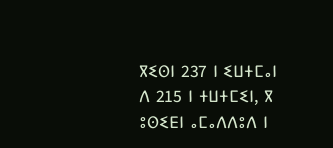ⴳⵉⵙⵏ 237 ⵏ ⵉⵡⵜⵎⴰⵏ ⴷ 215 ⵏ ⵜⵡⵜⵎⵉⵏ, ⴳ ⵓⵙⵉⴹⵏ ⴰⵎⴰⴷⴷⵓⴷ ⵏ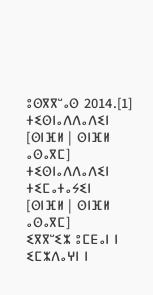ⵓⵙⴳⴳⵯⴰⵙ 2014.[1]
ⵜⵉⵙⵏⴰⴷⴷⴰⴷⵉⵏ
[ⵙⵏⴼⵍ | ⵙⵏⴼⵍ ⴰⵙⴰⴳⵎ]
ⵜⵉⵙⵏⴰⴷⴷⴰⴷⵉⵏ ⵜⵉⵎⴰⵜⴰⵢⵉⵏ
[ⵙⵏⴼⵍ | ⵙⵏⴼⵍ ⴰⵙⴰⴳⵎ]
ⵉⴳⴳⵯⵉⵣ ⵓⵎⴹⴰⵏ ⵏ ⵉⵎⵣⴷⴰⵖⵏ ⵏ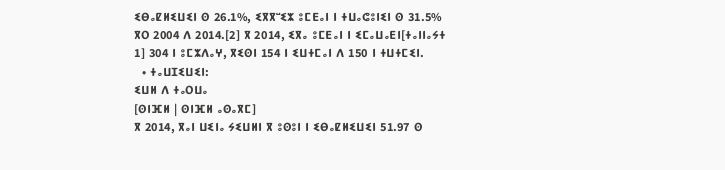ⵉⴱⴰⵇⵍⵉⵡⵉⵏ ⵙ 26.1%, ⵉⴳⴳⵯⵉⵣ ⵓⵎⴹⴰⵏ ⵏ ⵜⵡⴰⵛⵓⵏⵉⵏ ⵙ 31.5% ⴳⵔ 2004 ⴷ 2014.[2] ⴳ 2014, ⵉⴳⴰ ⵓⵎⴹⴰⵏ ⵏ ⵉⵎⴰⵡⴰⴹⵏ[ⵜⴰⵏⵏⴰⵢⵜ 1] 304 ⵏ ⵓⵎⵣⴷⴰⵖ, ⴳⵉⵙⵏ 154 ⵏ ⵉⵡⵜⵎⴰⵏ ⴷ 150 ⵏ ⵜⵡⵜⵎⵉⵏ.
  • ⵜⴰⵡⵊⵉⵡⵉⵏ:
ⵉⵡⵍ ⴷ ⵜⴰⵔⵡⴰ
[ⵙⵏⴼⵍ | ⵙⵏⴼⵍ ⴰⵙⴰⴳⵎ]
ⴳ 2014, ⴳⴰⵏ ⵡⵉⵏⴰ ⵢⵉⵡⵍⵏ ⴳ ⵓⵙⵓⵏ ⵏ ⵉⴱⴰⵇⵍⵉⵡⵉⵏ 51.97 ⵙ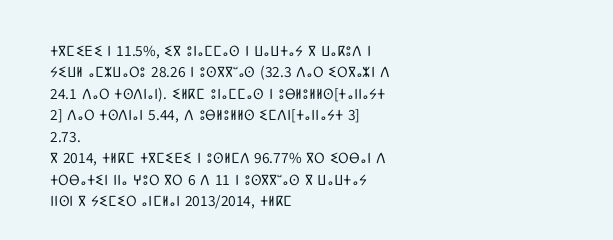ⵜⴳⵎⵉⴹⵉ ⵏ 11.5%, ⵉⴳ ⵓⵏⴰⵎⵎⴰⵙ ⵏ ⵡⴰⵡⵜⴰⵢ ⴳ ⵡⴰⴽⵓⴷ ⵏ ⵢⵉⵡⵍ ⴰⵎⵣⵡⴰⵔⵓ 28.26 ⵏ ⵓⵙⴳⴳⵯⴰⵙ (32.3 ⴷⴰⵔ ⵉⵔⴳⴰⵣⵏ ⴷ 24.1 ⴷⴰⵔ ⵜⵙⴷⵏⴰⵏ). ⵉⵍⴽⵎ ⵓⵏⴰⵎⵎⴰⵙ ⵏ ⵓⴱⵍⵓⵍⵍⵙ[ⵜⴰⵏⵏⴰⵢⵜ 2] ⴷⴰⵔ ⵜⵙⴷⵏⴰⵏ 5.44, ⴷ ⵓⴱⵍⵓⵍⵍⵙ ⵉⵎⴷⵏ[ⵜⴰⵏⵏⴰⵢⵜ 3] 2.73.
ⴳ 2014, ⵜⵍⴽⵎ ⵜⴳⵎⵉⴹⵉ ⵏ ⵓⵙⵍⵎⴷ 96.77% ⴳⵔ ⵉⵔⴱⴰⵏ ⴷ ⵜⵔⴱⴰⵜⵉⵏ ⵏⵏⴰ ⵖⵓⵔ ⴳⵔ 6 ⴷ 11 ⵏ ⵓⵙⴳⴳⵯⴰⵙ ⴳ ⵡⴰⵡⵜⴰⵢ ⵏⵏⵙⵏ ⴳ ⵢⵉⵎⵉⵔ ⴰⵏⵎⵍⴰⵏ 2013/2014, ⵜⵍⴽⵎ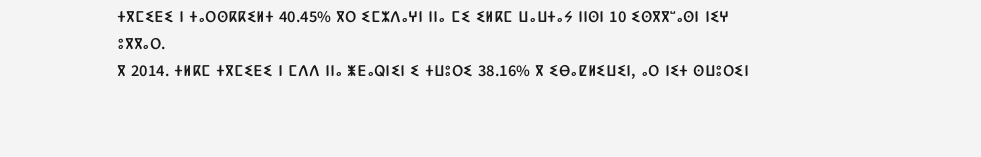ⵜⴳⵎⵉⴹⵉ ⵏ ⵜⴰⵔⵙⴽⴽⵉⵍⵜ 40.45% ⴳⵔ ⵉⵎⵣⴷⴰⵖⵏ ⵏⵏⴰ ⵎⵉ ⵉⵍⴽⵎ ⵡⴰⵡⵜⴰⵢ ⵏⵏⵙⵏ 10 ⵉⵙⴳⴳⵯⴰⵙⵏ ⵏⵉⵖ ⵓⴳⴳⴰⵔ.
ⴳ 2014. ⵜⵍⴽⵎ ⵜⴳⵎⵉⴹⵉ ⵏ ⵎⴷⴷ ⵏⵏⴰ ⵥⴹⴰⵕⵏⵉⵏ ⵉ ⵜⵡⵓⵔⵉ 38.16% ⴳ ⵉⴱⴰⵇⵍⵉⵡⵉⵏ, ⴰⵔ ⵏⵉⵜ ⵙⵡⵓⵔⵉⵏ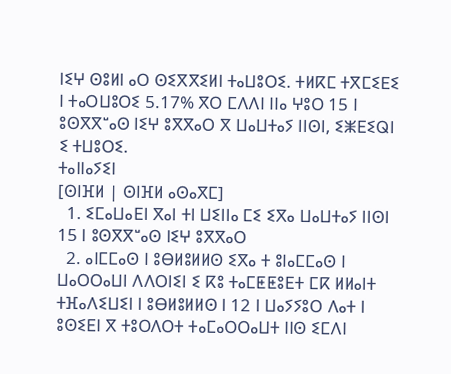ⵏⵉⵖ ⵙⵓⵍⵏ ⴰⵔ ⵙⵉⴳⴳⵉⵍⵏ ⵜⴰⵡⵓⵔⵉ. ⵜⵍⴽⵎ ⵜⴳⵎⵉⴹⵉ ⵏ ⵜⴰⵔⵡⵓⵔⵉ 5.17% ⴳⵔ ⵎⴷⴷⵏ ⵏⵏⴰ ⵖⵓⵔ 15 ⵏ ⵓⵙⴳⴳⵯⴰⵙ ⵏⵉⵖ ⵓⴳⴳⴰⵔ ⴳ ⵡⴰⵡⵜⴰⵢ ⵏⵏⵙⵏ, ⵉⵥⴹⵉⵕⵏ ⵉ ⵜⵡⵓⵔⵉ.
ⵜⴰⵏⵏⴰⵢⵉⵏ
[ⵙⵏⴼⵍ | ⵙⵏⴼⵍ ⴰⵙⴰⴳⵎ]
  1. ⵉⵎⴰⵡⴰⴹⵏ ⴳⴰⵏ ⵜⵏ ⵡⵉⵏⵏⴰ ⵎⵉ ⵉⴳⴰ ⵡⴰⵡⵜⴰⵢ ⵏⵏⵙⵏ 15 ⵏ ⵓⵙⴳⴳⵯⴰⵙ ⵏⵉⵖ ⵓⴳⴳⴰⵔ
  2. ⴰⵏⵎⵎⴰⵙ ⵏ ⵓⴱⵍⵓⵍⵍⵙ ⵉⴳⴰ ⵜ ⵓⵏⴰⵎⵎⴰⵙ ⵏ ⵡⴰⵔⵔⴰⵡⵏ ⴷⴷⵔⵏⵉⵏ ⵉ ⴽⵓ ⵜⴰⵎⵟⵟⵓⴹⵜ ⵎⴽ ⵍⵍⴰⵏⵜ ⵜⴼⴰⴷⵉⵡⵉⵏ ⵏ ⵓⴱⵍⵓⵍⵍⵙ ⵏ 12 ⵏ ⵡⴰⵢⵢⵓⵔ ⴷⴰⵜ ⵏ ⵓⵙⵉⴹⵏ ⴳ ⵜⵓⵔⴷⵔⵜ ⵜⴰⵎⴰⵔⵔⴰⵡⵜ ⵏⵏⵙ ⵉⵎⴷⵏ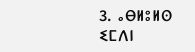3. ⴰⴱⵍⵓⵍⵙ ⵉⵎⴷⵏ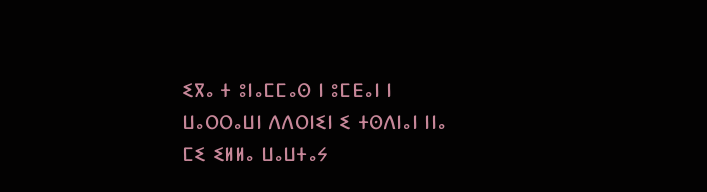ⵉⴳⴰ ⵜ ⵓⵏⴰⵎⵎⴰⵙ ⵏ ⵓⵎⴹⴰⵏ ⵏ ⵡⴰⵔⵔⴰⵡⵏ ⴷⴷⵔⵏⵉⵏ ⵉ ⵜⵙⴷⵏⴰⵏ ⵏⵏⴰ ⵎⵉ ⵉⵍⵍⴰ ⵡⴰⵡⵜⴰⵢ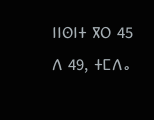ⵏⵏⵙⵏⵜ ⴳⵔ 45 ⴷ 49, ⵜⵎⴷⴰ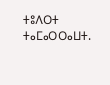ⵜⵓⴷⵔⵜ ⵜⴰⵎⴰⵔⵔⴰⵡⵜ.